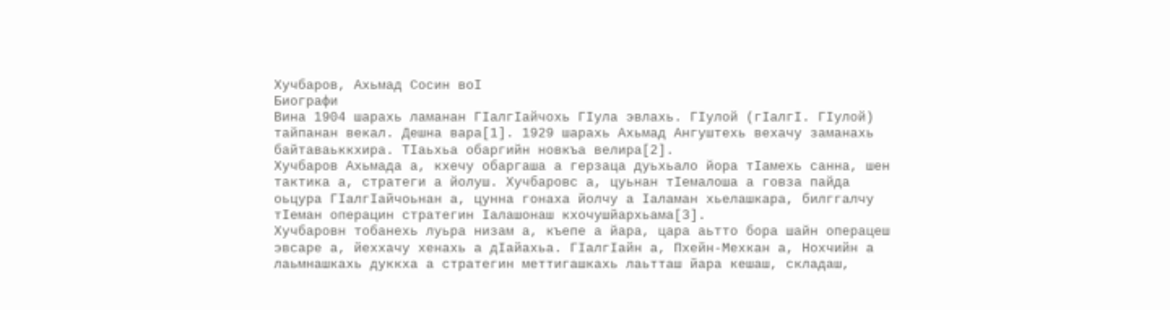Хучбаров, Ахьмад Сосин воӀ
Биографи
Вина 1904 шарахь ламанан ГӀалгӀайчохь ГӀула эвлахь. ГӀулой (гӀалгӀ. ГIулой) тайпанан векал. Дешна вара[1]. 1929 шарахь Ахьмад Ангуштехь вехачу заманахь байтаваьккхира. ТӀаьхьа обаргийн новкъа велира[2].
Хучбаров Ахьмада а, кхечу обаргаша а герзаца дуьхьало йора тӀамехь санна, шен тактика а, стратеги а йолуш. Хучбаровс а, цуьнан тӀемалоша а говза пайда оьцура ГӀалгӀайчоьнан а, цунна гонаха йолчу а Ӏаламан хьелашкара, билггалчу тӀеман операцин стратегин Ӏалашонаш кхочушйархьама[3].
Хучбаровн тобанехь луьра низам а, къепе а йара, цара аьтто бора шайн операцеш эвсаре а, йеххачу хенахь а дӀайахьа. ГӀалгӀайн а, Пхейн-Мехкан а, Нохчийн а лаьмнашкахь дуккха а стратегин меттигашкахь лаьтташ йара кешаш, складаш,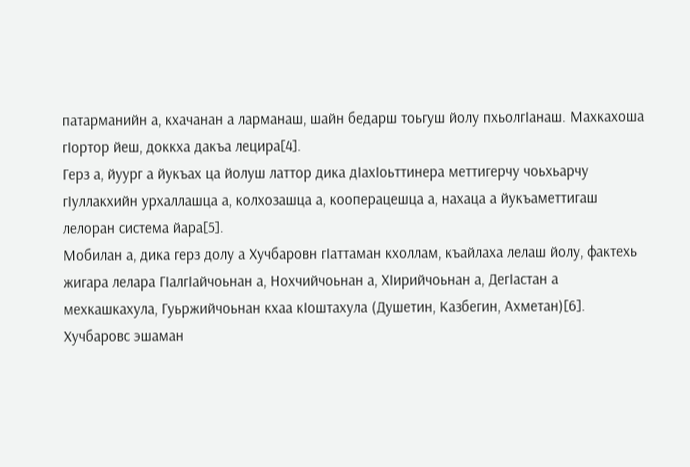патарманийн а, кхачанан а ларманаш, шайн бедарш тоьгуш йолу пхьолгӀанаш. Махкахоша гӀортор йеш, доккха дакъа лецира[4].
Герз а, йуург а йукъах ца йолуш латтор дика дӀахӀоьттинера меттигерчу чоьхьарчу гӀуллакхийн урхаллашца а, колхозашца а, кооперацешца а, нахаца а йукъаметтигаш лелоран система йара[5].
Мобилан а, дика герз долу а Хучбаровн гӀаттаман кхоллам, къайлаха лелаш йолу, фактехь жигара лелара ГӀалгӀайчоьнан а, Нохчийчоьнан а, ХӀирийчоьнан а, ДегӀастан а мехкашкахула, Гуьржийчоьнан кхаа кӀоштахула (Душетин, Казбегин, Ахметан)[6].
Хучбаровс эшаман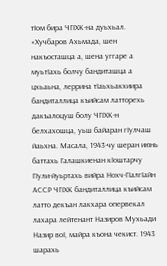тӀом бира ЧГӀХК-на дуьхьал. «Хучбаров Ахьмада, шен накъосташца а, шена уггаре а муьтӀахь болчу бандиташца а цхьаьна, леррина тӀаьхьакхиира бандиталлица къийсам латторехь дакъалоцуш болу ЧГӀХК-н белхахошца, уьш байаран гӀулчаш йаьхна. Масала, 1943-чу шеран июнь баттахь Галашкиенан кӀоштарчу ГӀули-йуьртахь вийра Нохч-ГӀалгӀайн АССР ЧГӀХК бандиталлица къийсам латто декъан лакхара опервекал лахара лейтенант Назиров Мухьади Назир воӀ, майра къона чекист. 1943 шарахь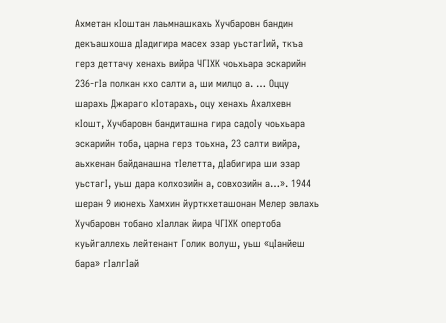Ахметан кӀоштан лаьмнашкахь Хучбаровн бандин декъашхоша дӀадигира масех эзар уьстагӀий, ткъа герз деттачу хенахь вийра ЧГӀХК чоьхьара эскарийн 236-гӀа полкан кхо салти а, ши милцо а. … Оццу шарахь Джараго кӀотарахь, оцу хенахь Ахалхевн кӀошт, Хучбаровн бандиташна гира садоӀу чоьхьара эскарийн тоба, царна герз тоьхна, 23 салти вийра, аьхкенан байданашна тӀелетта, дӀабигира ши эзар уьстагӀ, уьш дара колхозийн а, совхозийн а…». 1944 шеран 9 июнехь Хамхин йурткхеташонан Мелер эвлахь Хучбаровн тобано хӀаллак йира ЧГӀХК опертоба куьйгаллехь лейтенант Голик волуш, уьш «цӀанйеш бара» гӀалгӀай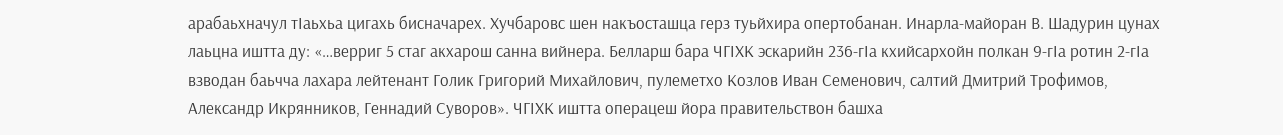арабаьхначул тӀаьхьа цигахь бисначарех. Хучбаровс шен накъосташца герз туьйхира опертобанан. Инарла-майоран В. Шадурин цунах лаьцна иштта ду: «…верриг 5 стаг акхарош санна вийнера. Белларш бара ЧГӀХК эскарийн 236-гӀа кхийсархойн полкан 9-гӀа ротин 2-гӀа взводан баьчча лахара лейтенант Голик Григорий Михайлович, пулеметхо Козлов Иван Семенович, салтий Дмитрий Трофимов, Александр Икрянников, Геннадий Суворов». ЧГӀХК иштта операцеш йора правительствон башха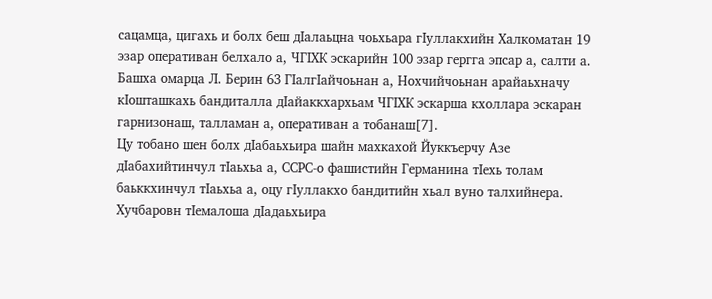сацамца, цигахь и болх беш дӀалаьцна чоьхьара гӀуллакхийн Халкоматан 19 эзар оперативан белхало а, ЧГӀХК эскарийн 100 эзар гергга эпсар а, салти а. Башха омарца Л. Берин 63 ГӀалгӀайчоьнан а, Нохчийчоьнан арайаьхначу кӀошташкахь бандиталла дӀайаккхархьам ЧГӀХК эскарша кхоллара эскаран гарнизонаш, талламан а, оперативан а тобанаш[7].
Цу тобано шен болх дӀабаьхьира шайн махкахой Йуккъерчу Азе дӀабахийтинчул тӀаьхьа а, ССРС-о фашистийн Германина тӀехь толам баьккхинчул тӀаьхьа а, оцу гӀуллакхо бандитийн хьал вуно талхийнера. Хучбаровн тӀемалоша дӀадаьхьира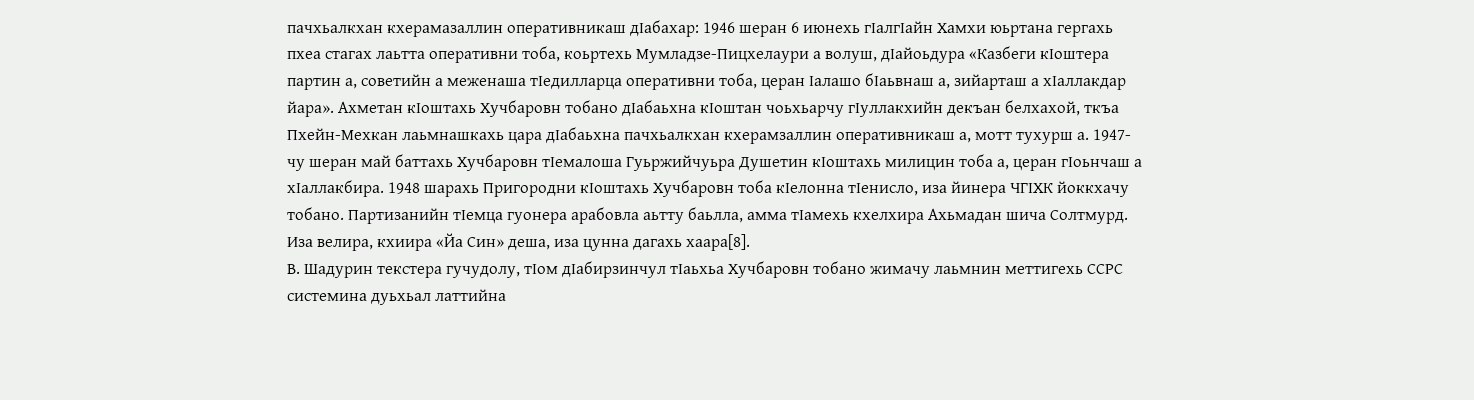пачхьалкхан кхерамазаллин оперативникаш дӀабахар: 1946 шеран 6 июнехь гӀалгӀайн Хамхи юьртана гергахь пхеа стагах лаьтта оперативни тоба, коьртехь Мумладзе-Пицхелаури а волуш, дӀайоьдура «Казбеги кӀоштера партин а, советийн а меженаша тӀедилларца оперативни тоба, церан Ӏалашо бӀаьвнаш а, зийарташ а хӀаллакдар йара». Ахметан кӀоштахь Хучбаровн тобано дӀабаьхна кӀоштан чоьхьарчу гӀуллакхийн декъан белхахой, ткъа Пхейн-Мехкан лаьмнашкахь цара дӀабаьхна пачхьалкхан кхерамзаллин оперативникаш а, мотт тухурш а. 1947-чу шеран май баттахь Хучбаровн тӀемалоша Гуьржийчуьра Душетин кӀоштахь милицин тоба а, церан гӀоьнчаш а хӀаллакбира. 1948 шарахь Пригородни кӀоштахь Хучбаровн тоба кӀелонна тӀенисло, иза йинера ЧГӀХК йоккхачу тобано. Партизанийн тӀемца гуонера арабовла аьтту баьлла, амма тӀамехь кхелхира Ахьмадан шича Солтмурд. Иза велира, кхиира «Йа Син» деша, иза цунна дагахь хаара[8].
В. Шадурин текстера гучудолу, тӀом дӀабирзинчул тӀаьхьа Хучбаровн тобано жимачу лаьмнин меттигехь ССРС системина дуьхьал латтийна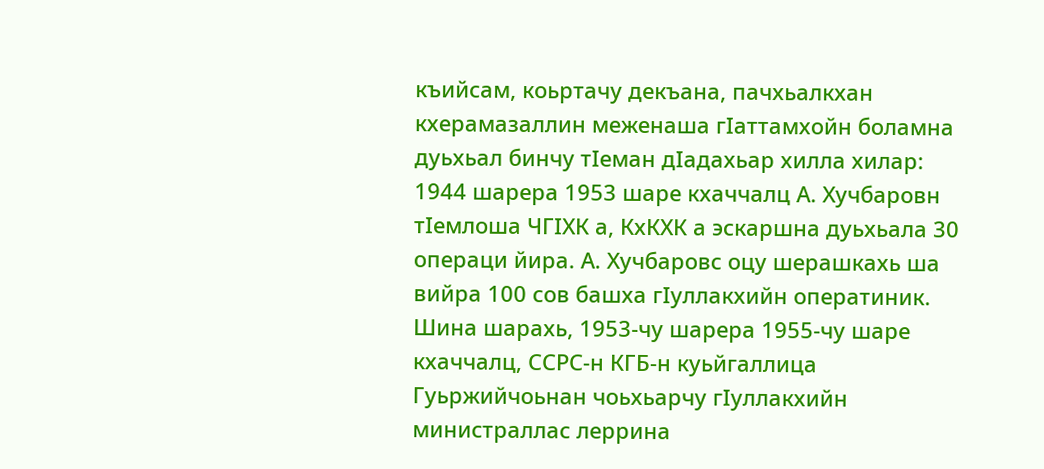къийсам, коьртачу декъана, пачхьалкхан кхерамазаллин меженаша гӀаттамхойн боламна дуьхьал бинчу тӀеман дӀадахьар хилла хилар: 1944 шарера 1953 шаре кхаччалц А. Хучбаровн тӀемлоша ЧГӀХК а, КхКХК а эскаршна дуьхьала 30 операци йира. А. Хучбаровс оцу шерашкахь ша вийра 100 сов башха гӀуллакхийн оператиник. Шина шарахь, 1953-чу шарера 1955-чу шаре кхаччалц, ССРС-н КГБ-н куьйгаллица Гуьржийчоьнан чоьхьарчу гӀуллакхийн министраллас леррина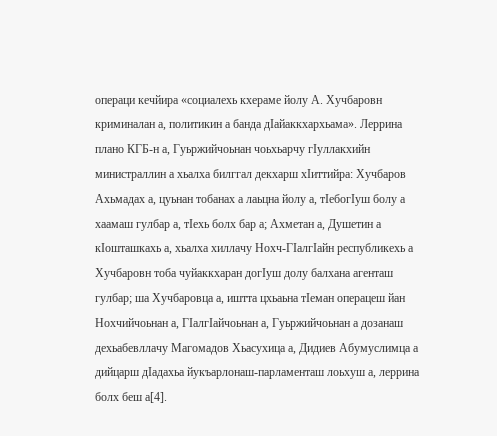операци кечйира «социалехь кхераме йолу А. Хучбаровн криминалан а, политикин а банда дӀайаккхархьама». Леррина плано КГБ-н а, Гуьржийчоьнан чоьхьарчу гӀуллакхийн министраллин а хьалха билггал декхарш хӀиттийра: Хучбаров Ахьмадах а, цуьнан тобанах а лаьцна йолу а, тӀебогӀуш болу а хаамаш гулбар а, тӀехь болх бар а; Ахметан а, Душетин а кӀошташкахь а, хьалха хиллачу Нохч-ГӀалгӀайн республикехь а Хучбаровн тоба чуйаккхаран догӀуш долу балхана агенташ гулбар; ша Хучбаровца а, иштта цхьаьна тӀеман операцеш йан Нохчийчоьнан а, ГӀалгӀайчоьнан а, Гуьржийчоьнан а дозанаш дехьабевллачу Магомадов Хьасухица а, Дидиев Абумуслимца а дийцарш дӀадахьа йукъарлонаш-парламенташ лоьхуш а, леррина болх беш а[4].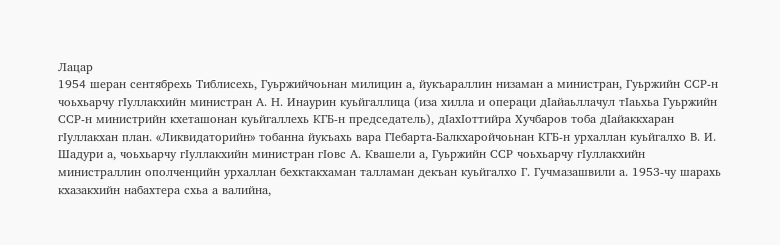Лацар
1954 шеран сентябрехь Тиблисехь, Гуьржийчоьнан милицин а, йукъараллин низаман а министран, Гуьржийн ССР-н чоьхьарчу гӀуллакхийн министран А. Н. Инаурин куьйгаллица (иза хилла и операци дӀайаьллачул тӀаьхьа Гуьржийн ССР-н министрийн кхеташонан куьйгаллехь КГБ-н председатель), дӀахӀоттийра Хучбаров тоба дӀайаккхаран гӀуллакхан план. «Ликвидаторийн» тобанна йукъахь вара ГӀебарта-Балкхаройчоьнан КГБ-н урхаллан куьйгалхо В. И. Шадури а, чоьхьарчу гӀуллакхийн министран гӀовс А. Квашели а, Гуьржийн ССР чоьхьарчу гӀуллакхийн министраллин ополченцийн урхаллан бехктакхаман талламан декъан куьйгалхо Г. Гучмазашвили а. 1953-чу шарахь кхазакхийн набахтера схьа а валийна,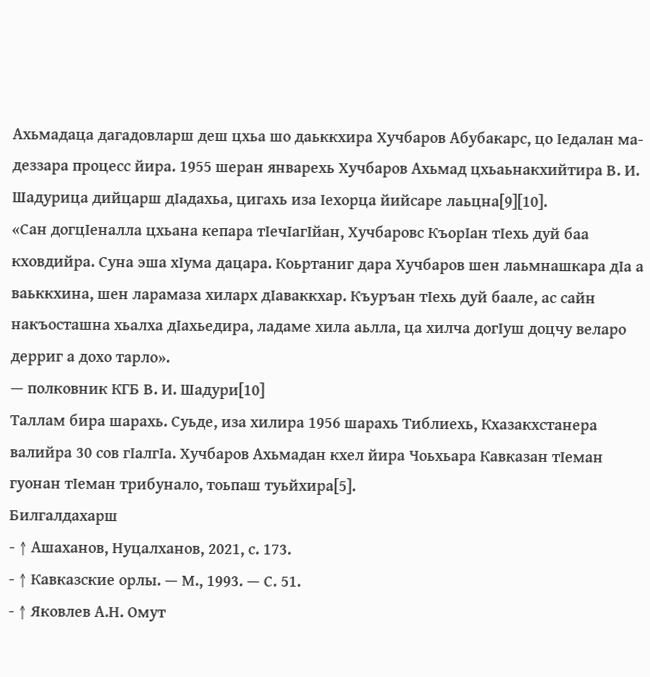Ахьмадаца дагадовларш деш цхьа шо даьккхира Хучбаров Абубакарс, цо Ӏедалан ма-деззара процесс йира. 1955 шеран январехь Хучбаров Ахьмад цхьаьнакхийтира В. И. Шадурица дийцарш дӀадахьа, цигахь иза Ӏехорца йийсаре лаьцна[9][10].
«Сан догцӀеналла цхьана кепара тӀечӀагӀйан, Хучбаровс КъорӀан тӀехь дуй баа кховдийра. Суна эша хӀума дацара. Коьртаниг дара Хучбаров шен лаьмнашкара дӀа а ваьккхина, шен ларамаза хиларх дӀаваккхар. Къуръан тӀехь дуй баале, ас сайн накъосташна хьалха дӀахьедира, ладаме хила аьлла, ца хилча догӀуш доцчу веларо дерриг а дохо тарло».
— полковник КГБ В. И. Шадури[10]
Таллам бира шарахь. Суьде, иза хилира 1956 шарахь Тиблиехь, Кхазакхстанера валийра 30 сов гӀалгӀа. Хучбаров Ахьмадан кхел йира Чоьхьара Кавказан тӀеман гуонан тӀеман трибунало, тоьпаш туьйхира[5].
Билгалдахарш
- ↑ Ашаханов, Нуцалханов, 2021, с. 173.
- ↑ Кавказские орлы. — М., 1993. — С. 51.
- ↑ Яковлев А.Н. Омут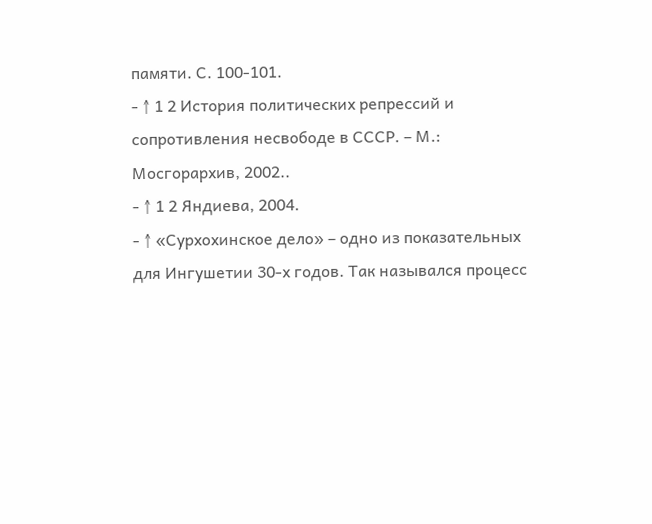памяти. С. 100-101.
- ↑ 1 2 История политических репрессий и сопротивления несвободе в СССР. – М.: Мосгорархив, 2002..
- ↑ 1 2 Яндиева, 2004.
- ↑ «Сурхохинское дело» – одно из показательных для Ингушетии 30-х годов. Так назывался процесс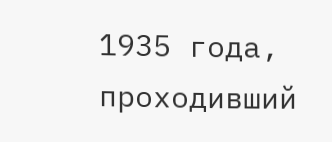1935 года, проходивший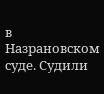в Назрановском суде. Судили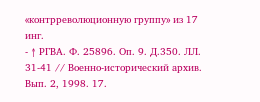«контрреволюционную группу» из 17 инг.
- ↑ РГВА. Ф. 25896. Оп. 9. Д.350. ЛЛ. 31-41 // Военно-исторический архив. Вып. 2, 1998. 17.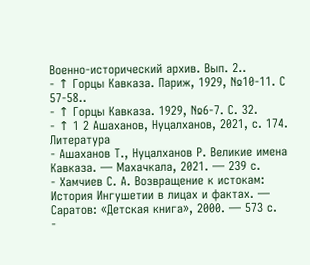Военно-исторический архив. Вып. 2..
- ↑ Горцы Кавказа. Париж, 1929, №10-11. С 57-58..
- ↑ Горцы Кавказа. 1929, №6-7. С. 32.
- ↑ 1 2 Ашаханов, Нуцалханов, 2021, с. 174.
Литература
- Ашаханов Т., Нуцалханов Р. Великие имена Кавказа. — Махачкала, 2021. — 239 с.
- Хамчиев С. А. Возвращение к истокам: История Ингушетии в лицах и фактах. — Саратов: «Детская книга», 2000. — 573 с.
-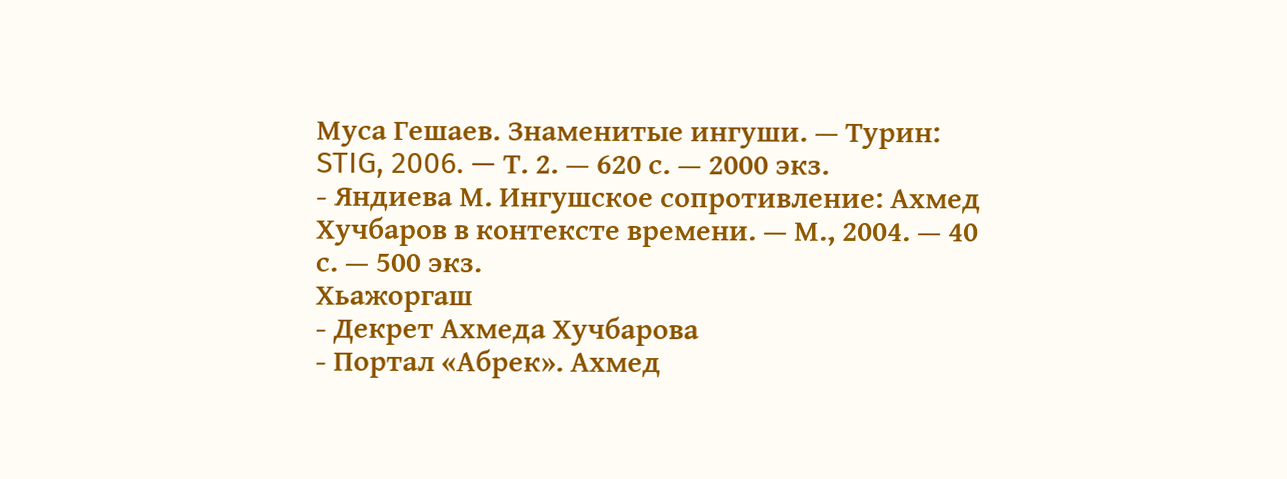Муса Гешаев. Знаменитые ингуши. — Турин: STIG, 2006. — Т. 2. — 620 с. — 2000 экз.
- Яндиева М. Ингушское сопротивление: Ахмед Хучбаров в контексте времени. — М., 2004. — 40 с. — 500 экз.
Хьажоргаш
- Декрет Ахмеда Хучбарова
- Портал «Абрек». Ахмед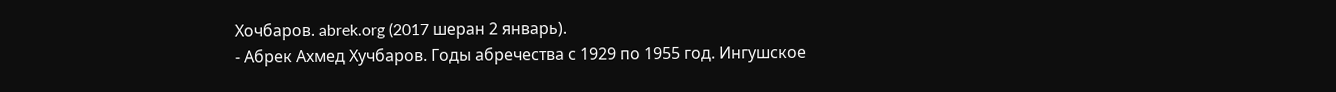Хочбаров. abrek.org (2017 шеран 2 январь).
- Абрек Ахмед Хучбаров. Годы абречества с 1929 по 1955 год. Ингушское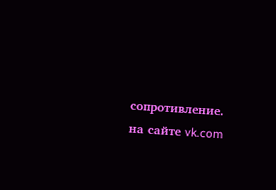сопротивление. на сайте vk.com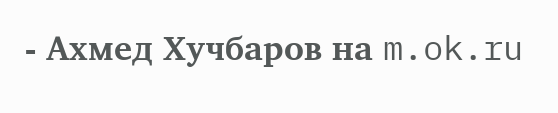- Ахмед Хучбаров на m.ok.ru